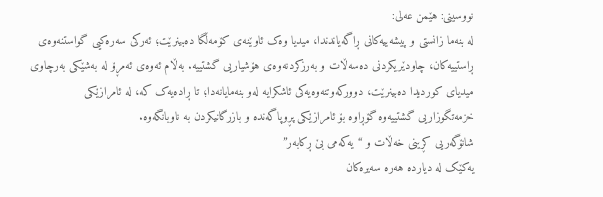نووسینی: هێمن عەلی:
لە بنەما زانستی و پیشەییەکانی ڕاگەیاندندا، میدیا وەک ئاوێنەی کۆمەڵگا دەبینرێت؛ ئەرکی سەرەکیی گواستنەوەی ڕاستییەکان، چاودێریکردنی دەسەڵات و بەرزکردنەوەی هۆشیاریی گشتییە. بەڵام ئەوەی ئەمڕۆ لە بەشێکی بەرچاوی میدیای کوردیدا دەبینرێت، دوورکەوتنەوەیەکی ئاشکرایە لەو بنەمایانەدا؛ تا ڕادەیەک کە، لە ئامرازێکی خزمەتگوزاریی گشتییەوە گۆڕاوە بۆ ئامرازێکی پڕوپاگەندە و بازرگانیکردن بە ناوبانگەوە.
شانۆگەریی کڕینی خەڵات و “یەکەمی بێ ڕکابەر”
یەکێک لە دیاردە هەرە سەیرەکان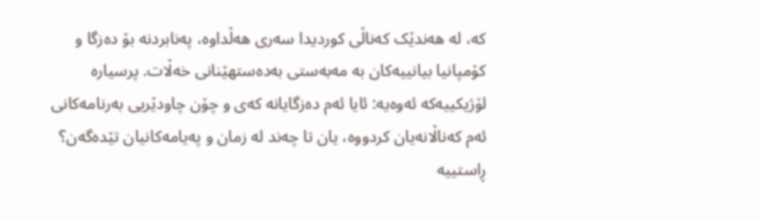کە، لە هەندێک کەناڵی کوردیدا سەری هەڵداوە، پەنابردنە بۆ دەزگا و کۆمپانیا بیانییەکان بە مەبەستی بەدەستهێنانی خەڵات. پرسیارە لۆژیکییەکە ئەوەیە: ئایا ئەم دەزگایانە کەی و چۆن چاودێریی بەرنامەکانی ئەم کەناڵانەیان کردووە، یان تا چەند لە زمان و پەیامەکانیان تێدەگەن؟
ڕاستییە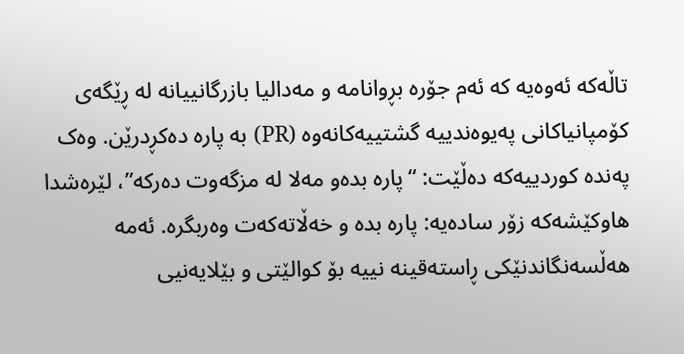تاڵەکە ئەوەیە کە ئەم جۆرە بڕوانامە و مەدالیا بازرگانییانە لە ڕێگەی کۆمپانیاکانی پەیوەندییە گشتییەکانەوە (PR) بە پارە دەکڕدرێن. وەک پەندە کوردییەکە دەڵێت: “پارە بدەو مەلا لە مزگەوت دەرکە”، لێرەشدا هاوکێشەکە زۆر سادەیە: پارە بدە و خەڵاتەکەت وەربگرە. ئەمە هەڵسەنگاندنێکی ڕاستەقینە نییە بۆ کوالێتی و بێلایەنیی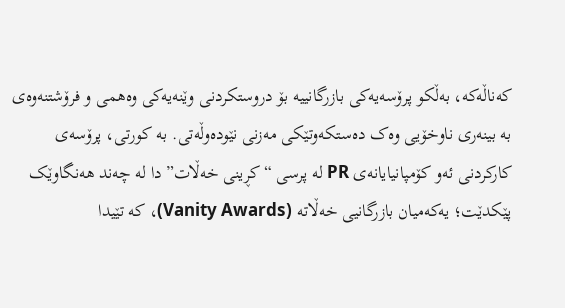کەناڵەکە، بەڵکو پرۆسەیەکی بازرگانییە بۆ دروستکردنی وێنەیەکی وەهمی و فرۆشتنەوەی بە بینەری ناوخۆیی وەک دەستکەوتێکی مەزنی نێودەوڵەتی. بە کورتی، پرۆسەی کارکردنی ئەو کۆمپانیایانەی PR لە پرسی “کڕینی خەڵات”دا لە چەند هەنگاوێک پێکدێت؛ یەکەمیان بازرگانیی خەڵاتە (Vanity Awards)، کە تێیدا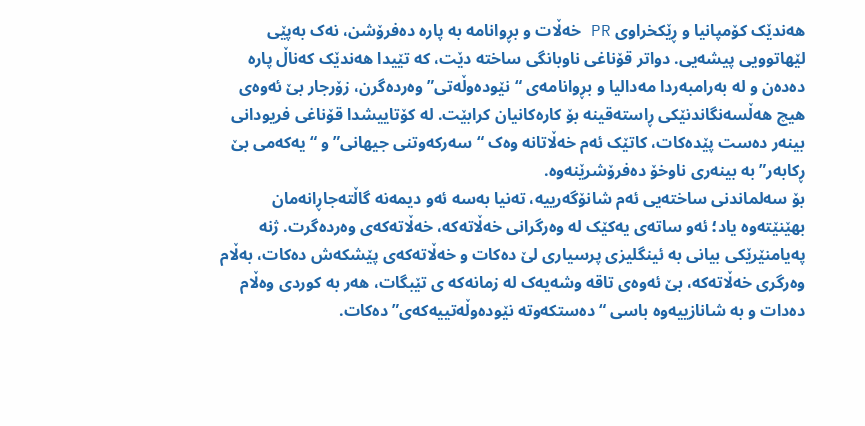هەندێک کۆمپانیا و ڕێکخراوی PR خەڵات و بڕوانامە بە پارە دەفرۆشن، نەک بەپێی لێهاتوویی پیشەیی. دواتر قۆناغی ناوبانگی ساختە دێت، کە تێیدا هەندێک کەناڵ پارە دەدەن و لە بەرامبەردا مەدالیا و بڕوانامەی “نێودەوڵەتی” وەردەگرن، زۆرجار بێ ئەوەی هیچ هەڵسەنگاندنێکی ڕاستەقینە بۆ کارەکانیان کرابێت. لە کۆتاییشدا قۆناغی فریودانی بینەر دەست پێدەکات، کاتێک ئەم خەڵاتانە وەک “سەرکەوتنی جیهانی” و “یەکەمی بێ ڕکابەر” بە بینەری ناوخۆ دەفرۆشرێنەوە.
بۆ سەلماندنی ساختەیی ئەم شانۆگەرییە، تەنیا بەسە ئەو دیمەنە گاڵتەجاڕانەمان بهێنێتەوە یاد؛ ئەو ساتەی یەکێک لە وەرگرانی خەڵاتەکە، خەڵاتەکەی وەردەگرت. ژنە پەیامنێرێکی بیانی بە ئینگلیزی پرسیاری لێ دەکات و خەڵاتەکەی پێشکەش دەکات، بەڵام وەرگری خەڵاتەکە، بێ ئەوەی تاقە وشەیەک لە زمانەکە ی تێبگات، هەر بە کوردی وەڵام دەدات و بە شانازییەوە باسی “دەستکەوتە نێودەوڵەتییەکەی” دەکات.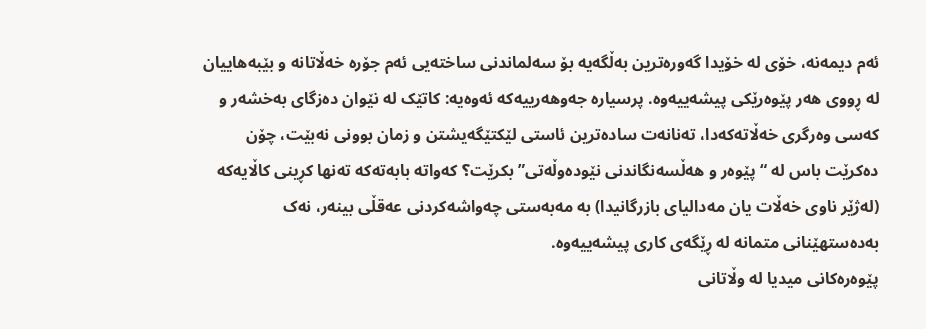ئەم دیمەنە، خۆی لە خۆیدا گەورەترین بەڵگەیە بۆ سەلماندنی ساختەیی ئەم جۆرە خەڵاتانە و بێبەهاییان لە ڕووی هەر پێوەرێکی پیشەییەوە. پرسیارە جەوهەرییەکە ئەوەیە: کاتێک لە نێوان دەزگای بەخشەر و کەسی وەرگری خەڵاتەکەدا، تەنانەت سادەترین ئاستی لێکتێگەیشتن و زمان بوونی نەبێت، چۆن دەکرێت باس لە “پێوەر و هەڵسەنگاندنی نێودەوڵەتی” بکرێت؟ کەواتە بابەتەکە تەنها کڕینی کاڵایەکە (لەژێر ناوی خەڵات یان مەدالیای بازرگانیدا) بە مەبەستی چەواشەکردنی عەقڵی بینەر، نەک بەدەستهێنانی متمانە لە ڕێگەی کاری پیشەییەوە.
پێوەرەکانی میدیا لە وڵاتانی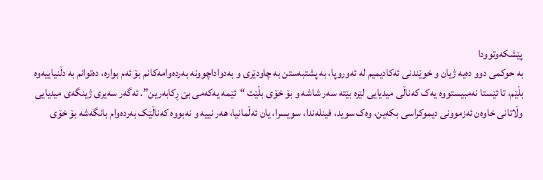پێشکەوتوودا
بە حوکمی دوو دەیە ژیان و خوێندنی ئەکادیمیم لە ئەوروپا، بە پشتبەستن بە چاودێری و بەدواداچوونە بەردەوامەکانم بۆ ئەم بوارە، دەتوانم بە دڵنیاییەوە بڵێم، تا ئێستا نەمبیستووە یەک کەناڵی میدیایی لێرە بێتە سەر شاشە و بۆ خۆی بڵێت “ئێمە یەکەمی بێ ڕکابەرین”. ئەگەر سەیری ژینگەی میدیایی وڵاتانی خاوەن ئەزموونی دیموکراسی بکەین، وەک سوید، فینلەندا، سویسرا، یان ئەڵمانیا، هەر نییە و نەبووە کەناڵێک بەردەوام بانگەشە بۆ خۆی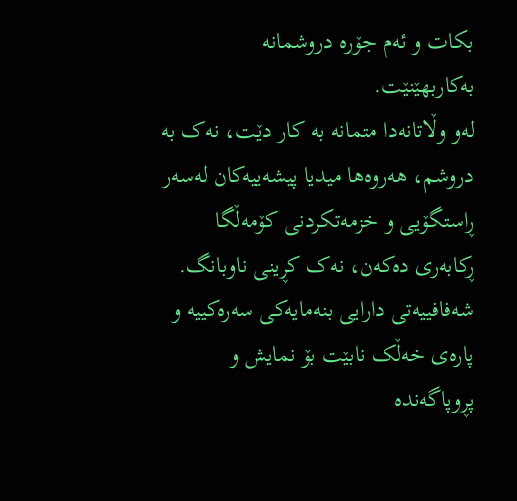بکات و ئەم جۆرە دروشمانە بەکاربهێنێت.
لەو وڵاتانەدا متمانە بە کار دێت، نەک بە دروشم، هەروەها میدیا پیشەییەکان لەسەر ڕاستگۆیی و خزمەتکردنی کۆمەڵگا ڕکابەری دەکەن، نەک کڕینی ناوبانگ. شەفافییەتی دارایی بنەمایەکی سەرەکییە و پارەی خەڵک نابێت بۆ نمایش و پڕوپاگەندە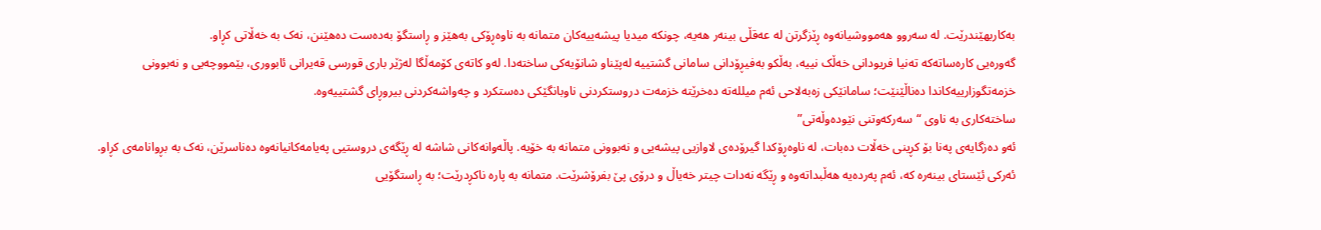بەکاربهێندرێت. لە سەروو هەمووشیانەوە ڕێزگرتن لە عەقڵی بینەر هەیە، چونکە میدیا پیشەییەکان متمانە بە ناوەڕۆکی بەهێز و ڕاستگۆ بەدەست دەهێنن، نەک بە خەڵاتی کڕاو.
گەورەیی کارەساتەکە تەنیا فریودانی خەڵک نییە، بەڵکو بەفیڕۆدانی سامانی گشتییە لەپێناو شانۆیەکی ساختەدا. لەو کاتەی کۆمەڵگا لەژێر باری قورسی قەیرانی ئابووری، بێمووچەیی و نەبوونی خزمەتگوزارییەکاندا دەناڵێنێت؛ سامانێکی زەبەلاحی ئەم میللەتە دەخرێتە خزمەت دروستکردنی ناوبانگێکی دەستکرد و چەواشەکردنی بیروڕای گشتییەوە.
ساختەکاری بە ناوی “سەرکەوتنی نێودەوڵەتی”
ئەو دەزگایەی پەنا بۆ کڕینی خەڵات دەبات، لە ناوەڕۆکدا گیرۆدەی لاوازیی پیشەیی و نەبوونی متمانە بە خۆیە. پاڵەوانەکانی شاشە لە ڕێگەی دروستیی پەیامەکانیانەوە دەناسرێن، نەک بە بڕوانامەی کڕاو.
ئەرکی ئێستای بینەرە کە، ئەم پەردەیە هەڵبداتەوە و ڕێگە نەدات چیتر خەیاڵ و درۆی پێ بفرۆشرێت. متمانە بە پارە ناکڕدرێت؛ بە ڕاستگۆیی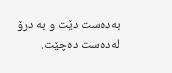بەدەست دێت و بە درۆ لەدەست دەچێت.